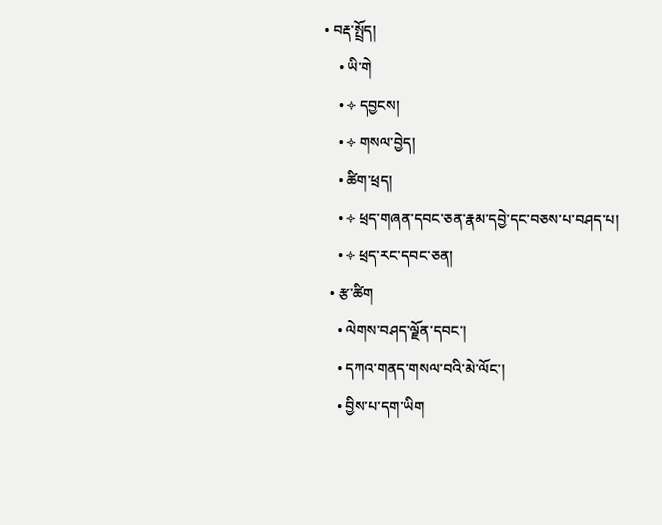• བརྡ་སྤྲོད།
    • ཡི་གེ
    • ༓ དབྱངས།
    • ༓ གསལ་བྱེད།
    • ཚིག་ཕྲད།
    • ༓ ཕྲད་གཞན་དབང་ཅན་རྣམ་དབྱེ་དང་བཅས་པ་བཤད་པ།
    • ༓ ཕྲད་རང་དབང་ཅན།
  • རྩ་ཚིག
    • ལེགས་བཤད་ལྗོན་དབང་།
    • དཀའ་གནད་གསལ་བའི་མེ་ལོང་།
    • བྱིས་པ་དག་ཡིག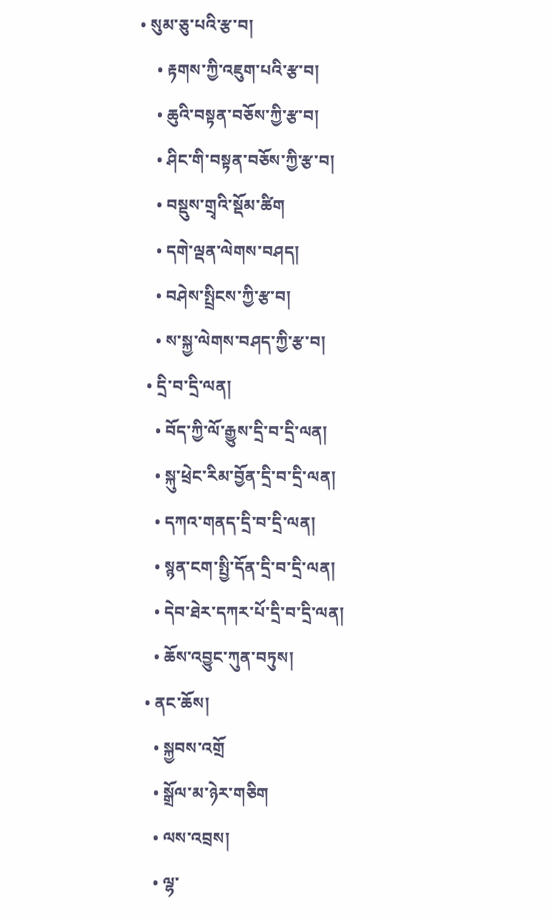• སུམ་ཅུ་པའི་རྩ་བ།
    • རྟགས་ཀྱི་འཇུག་པའི་རྩ་བ།
    • ཆུའི་བསྟན་བཅོས་ཀྱི་རྩ་བ།
    • ཤིང་གི་བསྟན་བཅོས་ཀྱི་རྩ་བ།
    • བསྡུས་གྲྭའི་སྡོམ་ཚིག
    • དགེ་ལྡན་ལེགས་བཤད།
    • བཤེས་སྤྲིངས་ཀྱི་རྩ་བ།
    • ས་སྐྱ་ལེགས་བཤད་ཀྱི་རྩ་བ།
  • དྲི་བ་དྲི་ལན།
    • བོད་ཀྱི་ལོ་རྒྱུས་དྲི་བ་དྲི་ལན།
    • སྐུ་ཕྲེང་རིམ་བྱོན་དྲི་བ་དྲི་ལན།
    • དཀའ་གནད་དྲི་བ་དྲི་ལན།
    • སྙན་ངག་སྤྱི་དོན་དྲི་བ་དྲི་ལན།
    • དེབ་ཐེར་དཀར་པོ་དྲི་བ་དྲི་ལན།
    • ཆོས་འབྱུང་ཀུན་བཏུས།
  • ནང་ཆོས།
    • སྐྱབས་འགྲོ
    • སྒྲོལ་མ་ཉེར་གཅིག
    • ལས་འབྲས།
    • ལྷ་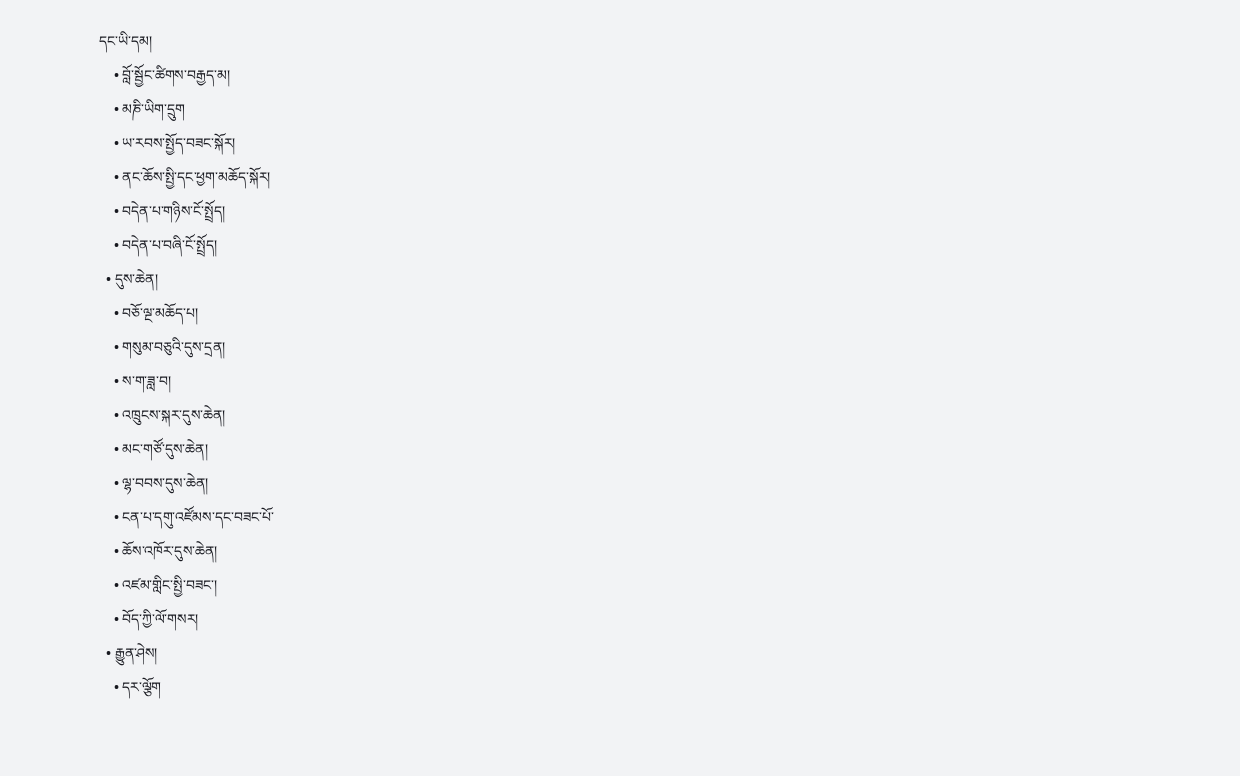དང་ཡི་དམ།
    • བློ་སྦྱོང་ཚིགས་བརྒྱད་མ།
    • མཎི་ཡིག་དྲུག
    • ཡ་རབས་སྤྱོད་བཟང་སྐོར།
    • ནང་ཆོས་སྤྱི་དང་ཕྱག་མཆོད་སྐོར།
    • བདེན་པ་གཉིས་ངོ་སྤྲོད།
    • བདེན་པ་བཞི་ངོ་སྤྲོད།
  • དུས་ཆེན།
    • བཅོ་ལྔ་མཆོད་པ།
    • གསུམ་བཅུའི་དུས་དྲན།
    • ས་ག་ཟླ་བ།
    • འཁྲུངས་སྐར་དུས་ཆེན།
    • མང་གཙོ་དུས་ཆེན།
    • ལྷ་བབས་དུས་ཆེན།
    • ངན་པ་དགུ་འཛོམས་དང་བཟང་པོ་
    • ཆོས་འཁོར་དུས་ཆེན།
    • འཛམ་གླིང་སྤྱི་བཟང་།
    • བོད་ཀྱི་ལོ་གསར།
  • རྒྱུན་ཤེས།
    • དར་ལྕོག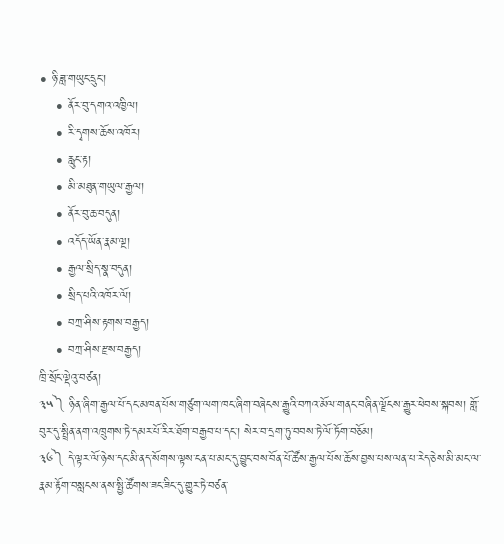• ཉི་ཟླ་གཡུང་དྲུང་།
    • ནོར་བུ་དགའ་འཁྱིལ།
    • རི་དྭགས་ཆོས་འཁོར།
    • རླུང་རྟ།
    • མི་མཐུན་གཡུལ་རྒྱལ།
    • ནོར་བུ་ཆ་བདུན།
    • འདོད་ཡོན་རྣམ་ལྔ།
    • རྒྱལ་སྲིད་སྣ་བདུན།
    • སྲིད་པའི་འཁོར་ལོ།
    • བཀྲ་ཤིས་རྟགས་བརྒྱད།
    • བཀྲ་ཤིས་རྫས་བརྒྱད།
ཁྲི་སྲོང་ལྡེའུ་བཙན།
༣༥༽ ཉིན་ཞིག་རྒྱལ་པོ་དང་མཁན་པོས་གཙུག་ལག་ཁང་ཞིག་བཞེངས་རྒྱུའི་བཀའ་མོལ་གནང་བཞིན་ལྗོངས་རྒྱུར་ཕེབས་སྐབས། གློ་བུར་དུ་སྤྲིན་ནག་འཁྲུགས་ཏེ་དམར་པོ་རིར་ཐོག་བརྒྱབ་པ་དང་། སེར་བ་དྲག་ཏུ་བབས་ཏེ་ལོ་ཏོག་བཅོམ།
༣༦༽ དེ་ལྟར་ལོ་ཉེས་དང་མི་ནད་སོགས་ལྟས་ངན་པ་མང་དུ་བྱུང་བས་བོན་པོ་ཚོས་རྒྱལ་པོས་ཆོས་བྱས་པས་ལན་པ་རེད་ཅེས་མི་མང་ལ་རྣམ་རྟོག་བསླངས་ནས་སྤྱི་ཚོགས་ཟང་ཟིང་དུ་གྱུར་ཏེ་བཙན་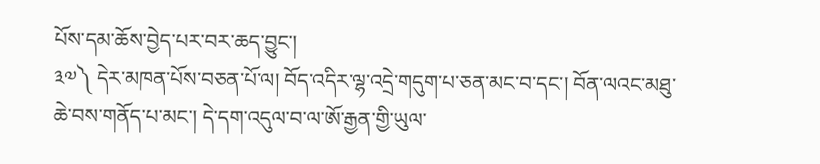པོས་དམ་ཆོས་བྱེད་པར་བར་ཆད་བྱུང་།
༣༧༽ དེར་མཁན་པོས་བཅན་པོ་ལ། བོད་འདིར་ལྷ་འདྲེ་གདུག་པ་ཅན་མང་བ་དང་། བོན་ལའང་མཐུ་ཆེ་བས་གནོད་པ་མང་། དེ་དག་འདུལ་བ་ལ་ཨོ་རྒྱན་གྱི་ཡུལ་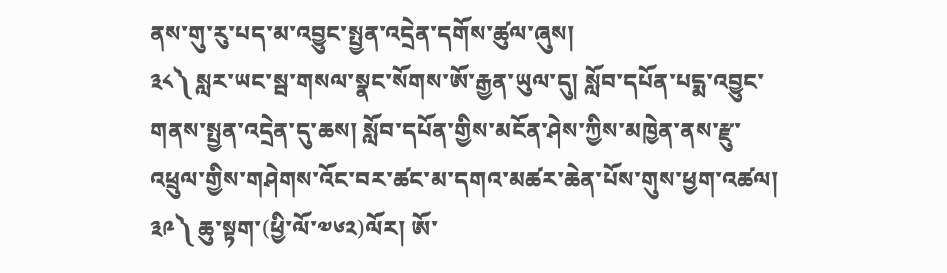ནས་གུ་རུ་པད་མ་འབྱུང་སྤྱན་འདྲེན་དགོས་ཚུལ་ཞུས།
༣༨༽ སླར་ཡང་སྦ་གསལ་སྣང་སོགས་ཨོ་རྒྱན་ཡུལ་དུ། སློབ་དཔོན་པདྨ་འབྱུང་གནས་སྤྱན་འདྲེན་དུ་ཆས། སློབ་དཔོན་གྱིས་མངོན་ཤེས་ཀྱིས་མཁྱེན་ནས་རྫུ་འཕྲུལ་གྱིས་གཤེགས་འོང་བར་ཚང་མ་དགའ་མཚར་ཆེན་པོས་གུས་ཕྱག་འཚལ།
༣༩༽ ཆུ་སྟག་(ཕྱི་ལོ་༧༦༢)ལོར། ཨོ་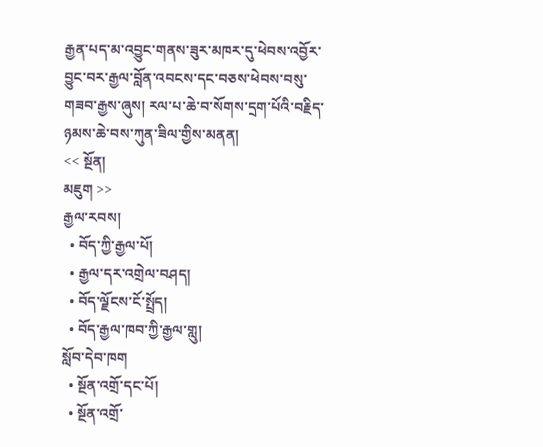རྒྱན་པད་མ་འབྱུང་གནས་ཟུར་མཁར་དུ་ཕེབས་འབྱོར་བྱུང་བར་རྒྱལ་བློན་འབངས་དང་བཅས་ཕེབས་བསུ་གཟབ་རྒྱས་ཞུས། རལ་པ་ཆེ་བ་སོགས་དྲག་པོའི་བརྗིད་ཉམས་ཆེ་བས་ཀུན་ཟིལ་གྱིས་མནན།
<< སྔོན།
མཇུག >>
རྒྱལ་རབས།
  • བོད་ཀྱི་རྒྱལ་པོ།
  • རྒྱལ་དར་འགྲེལ་བཤད།
  • བོད་ལྗོངས་ངོ་སྤྲོད།
  • བོད་རྒྱལ་ཁབ་ཀྱི་རྒྱལ་གླུ།
སློབ་དེབ་ཁག
  • སྔོན་འགྲོ་དང་པོ།
  • སྔོན་འགྲོ་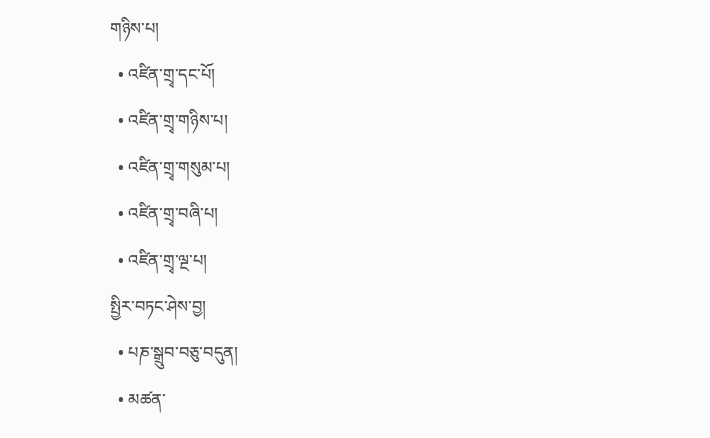གཉིས་པ།
  • འཛིན་གྲྭ་དང་པོ།
  • འཛིན་གྲྭ་གཉིས་པ།
  • འཛིན་གྲྭ་གསུམ་པ།
  • འཛིན་གྲྭ་བཞི་པ།
  • འཛིན་གྲྭ་ལྔ་པ།
སྤྱིར་བཏང་ཤེས་བྱ།
  • པཎ་སྒྲུབ་བཅུ་བདུན།
  • མཚན་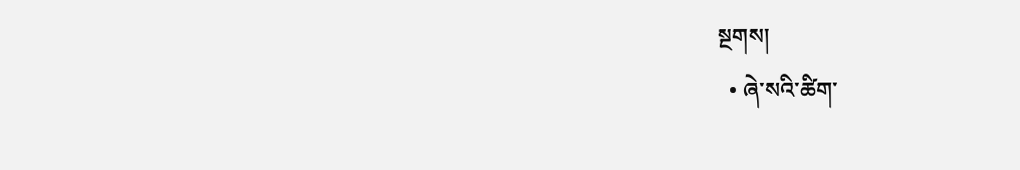སྔགས།
  • ཞེ་སའི་ཚིག་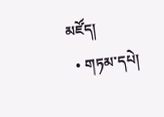མཛོད།
  • གཏམ་དཔེ།